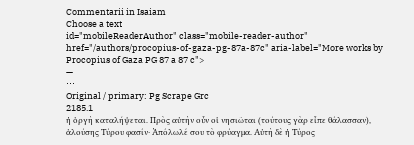Commentarii in Isaiam
Choose a text
id="mobileReaderAuthor" class="mobile-reader-author" href="/authors/procopius-of-gaza-pg-87a-87c" aria-label="More works by Procopius of Gaza PG 87 a 87 c">
—
⋯
Original / primary: Pg Scrape Grc
2185.1
ἡ ὀργὴ καταλήψεται. Πρὸς αὐτὴν οὖν οἱ νησιῶται (τούτους γὰρ εἶπε θάλασσαν), ἀλούσης Τύρου φασίν· Ἀπόλωλέ σου τὸ φρύαγμα. Αὐτὴ δὲ ἡ Τύρος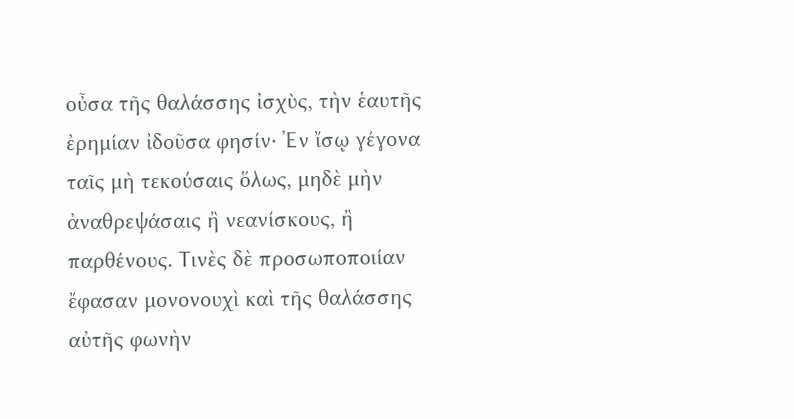οὖσα τῆς θαλάσσης ἰσχὺς, τὴν ἑαυτῆς ἐρημίαν ἰδοῦσα φησίν· Ἐν ἴσῳ γέγονα ταῖς μὴ τεκούσαις ὅλως, μηδὲ μὴν ἀναθρεψάσαις ἢ νεανίσκους, ἢ παρθένους. Τινὲς δὲ προσωποποιίαν ἔφασαν μονονουχὶ καὶ τῆς θαλάσσης αὐτῆς φωνὴν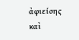ἀφιείσης καὶ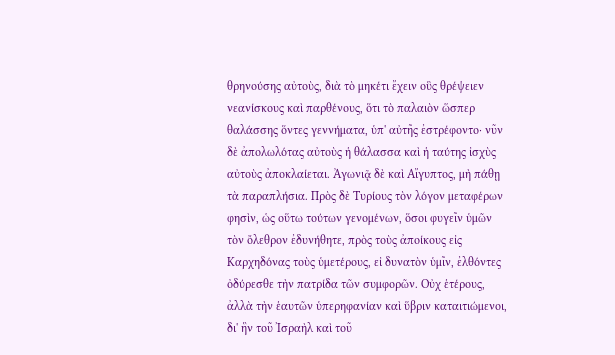θρηνούσης αὐτοὺς, διὰ τὸ μηκέτι ἔχειν οὓς θρέψειεν νεανίσκους καὶ παρθένους, ὅτι τὸ παλαιὸν ὥσπερ θαλάσσης ὅντες γεννήματα, ὑπ' αὐτῆς ἐστρέφοντο· νῦν δὲ ἀπολωλότας αὐτοὺς ἡ θάλασσα καὶ ἡ ταύτης ἰσχὺς αὐτοὺς ἀποκλαίεται. Ἀγωνιᾷ δὲ καὶ Αἴγυπτος, μὴ πάθῃ τὰ παραπλήσια. Πρὸς δὲ Τυρίους τὸν λόγον μεταφέρων φησὶν, ὡς οὕτω τούτων γενομένων, ὅσοι φυγεῖν ὑμῶν τὸν ὄλεθρον ἐδυνήθητε, πρὸς τοὺς ἀποίκους εἰς Καρχηδόνας τοὺς ὑμετέρους, εἰ δυνατὸν ὑμῖν, ἐλθόντες ὀδύρεσθε τὴν πατρίδα τῶν συμφορῶν. Οὐχ ἑτέρους, ἀλλὰ τὴν ἑαυτῶν ὑπερηφανίαν καὶ ὕβριν καταιτιώμενοι, δι' ἣν τοῦ Ἰσραὴλ καὶ τοῦ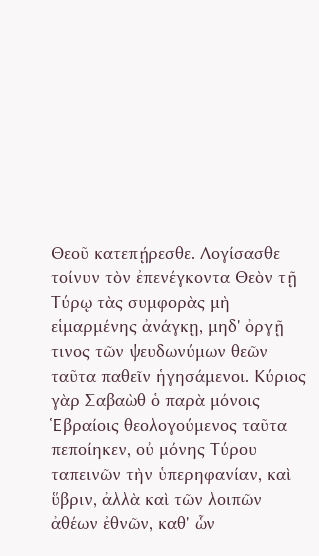Θεοῦ κατεπῄρεσθε. Λογίσασθε τοίνυν τὸν ἐπενέγκοντα Θεὸν τῇ Τύρῳ τὰς συμφορὰς μὴ εἱμαρμένης ἀνάγκῃ, μηδ' ὀργῇ τινος τῶν ψευδωνύμων θεῶν ταῦτα παθεῖν ἡγησάμενοι. Κύριος γὰρ Σαβαὼθ ὁ παρὰ μόνοις Ἑβραίοις θεολογούμενος ταῦτα πεποίηκεν, οὐ μόνης Τύρου ταπεινῶν τὴν ὑπερηφανίαν, καὶ ὕβριν, ἀλλὰ καὶ τῶν λοιπῶν ἀθέων ἐθνῶν, καθ' ὧν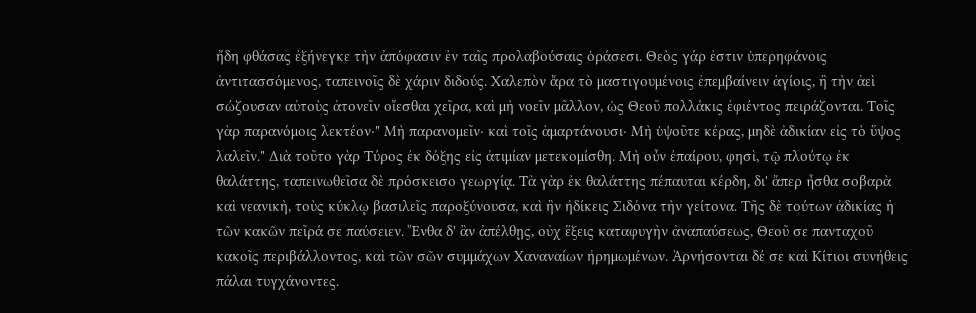ἤδη φθάσας ἐξήνεγκε τὴν ἀπόφασιν ἐν ταῖς προλαβούσαις ὁράσεσι. Θεὸς γάρ ἐστιν ὑπερηφάνοις ἀντιτασσόμενος, ταπεινοῖς δὲ χάριν διδούς. Χαλεπὸν ἄρα τὸ μαστιγουμένοις ἐπεμβαίνειν ἁγίοις, ἢ τὴν ἀεὶ σώζουσαν αὐτοὺς ἀτονεῖν οἴεσθαι χεῖρα, καὶ μὴ νοεῖν μᾶλλον, ὡς Θεοῦ πολλάκις ἐφιέντος πειράζονται. Τοῖς γὰρ παρανόμοις λεκτέον·" Μὴ παρανομεῖν· καὶ τοῖς ἁμαρτάνουσι· Μὴ ὑψοῦτε κέρας, μηδὲ ἀδικίαν εἰς τὸ ὕψος λαλεῖν." Διὰ τοῦτο γὰρ Τύρος ἐκ δόξης εἰς ἀτιμίαν μετεκομίσθη. Μὴ οὖν ἐπαίρου, φησὶ, τῷ πλούτῳ ἐκ θαλάττης, ταπεινωθεῖσα δὲ πρόσκεισο γεωργίᾳ. Τὰ γὰρ ἐκ θαλάττης πέπαυται κέρδη, δι' ἄπερ ἦσθα σοβαρὰ καὶ νεανικὴ, τοὺς κύκλῳ βασιλεῖς παροξύνουσα, καὶ ἢν ἠδίκεις Σιδόνα τὴν γείτονα. Τῆς δὲ τούτων ἀδικίας ἡ τῶν κακῶν πεῖρά σε παύσειεν. Ἔνθα δ' ἂν ἀπέλθῃς, οὐχ ἕξεις καταφυγὴν ἀναπαύσεως, Θεοῦ σε πανταχοῦ κακοῖς περιβάλλοντος, καὶ τῶν σῶν συμμάχων Χαναναίων ἠρημωμένων. Ἀρνήσονται δέ σε καὶ Κίτιοι συνήθεις πάλαι τυγχάνοντες.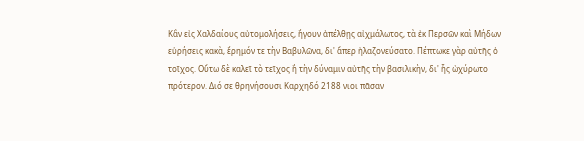Κἂν εἰς Χαλδαίους αὐτομολήσεις, ἤγουν ἀπέλθῃς αἰχμάλωτος, τὰ ἐκ Περσῶν καὶ Μήδων εὑρήσεις κακὰ, ἔρημόν τε τὴν Βαβυλῶνα, δι' ἅπερ ἠλαζονεύσατο. Πέπτωκε γὰρ αὐτῆς ὁ τοῖχος. Οὕτω δὲ καλεῖ τὸ τεῖχος ἢ τὴν δύναμιν αὐτῆς τὴν βασιλικὴν, δι' ἧς ὠχύρωτο πρότερον. Διό σε θρηνήσουσι Καρχηδό 2188 νιοι πᾶσαν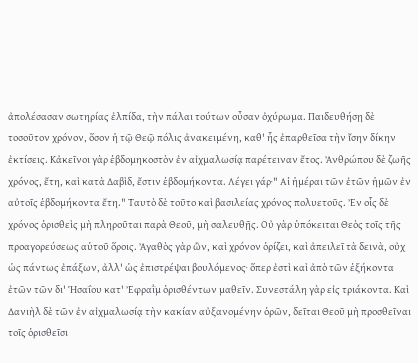ἀπολέσασαν σωτηρίας ἐλπίδα, τὴν πάλαι τούτων οὖσαν ὀχύρωμα. Παιδευθήσῃ δὲ τοσοῦτον χρόνον, ὅσον ἡ τῷ Θεῷ πόλις ἀνακειμένη, καθ' ἧς ἐπαρθεῖσα τὴν ἴσην δίκην ἐκτίσεις. Κἀκεῖνοι γὰρ ἑβδομηκοστὸν ἐν αἰχμαλωσίᾳ παρέτειναν ἔτος. Ἀνθρώπου δὲ ζωῆς χρόνος, ἔτη, καὶ κατὰ Δαβὶδ, ἔστιν ἑβδομήκοντα. Λέγει γάρ·" Αἱ ἡμέραι τῶν ἐτῶν ἡμῶν ἐν αὐτοῖς ἑβδομήκοντα ἔτη." Ταυτὸ δὲ τοῦτο καὶ βασιλείας χρόνος πολυετοῦς. Ἐν οἷς δὲ χρόνος ὁρισθεὶς μὴ πληροῦται παρὰ Θεοῦ, μὴ σαλευθῇς. Οὐ γὰρ ὑπόκειται Θεὸς τοῖς τῆς προαγορεύσεως αὑτοῦ ὅροις. Ἀγαθὸς γὰρ ὢν, καὶ χρόνον ὁρίζει, καὶ ἀπειλεῖ τὰ δεινὰ, οὐχ ὡς πάντως ἐπάξων, ἀλλ' ὡς ἐπιστρέψαι βουλόμενος· ὅπερ ἐστὶ καὶ ἀπὸ τῶν ἑξήκοντα ἐτῶν τῶν δι' Ἡσαΐου κατ' Ἐφραῒμ ὁρισθέντων μαθεῖν. Συνεστάλη γὰρ εἰς τριάκοντα. Καὶ Δανιὴλ δὲ τῶν ἐν αἰχμαλωσίᾳ τὴν κακίαν αὐξανομένην ὁρῶν, δεῖται Θεοῦ μὴ προσθεῖναι τοῖς ὁρισθεῖσι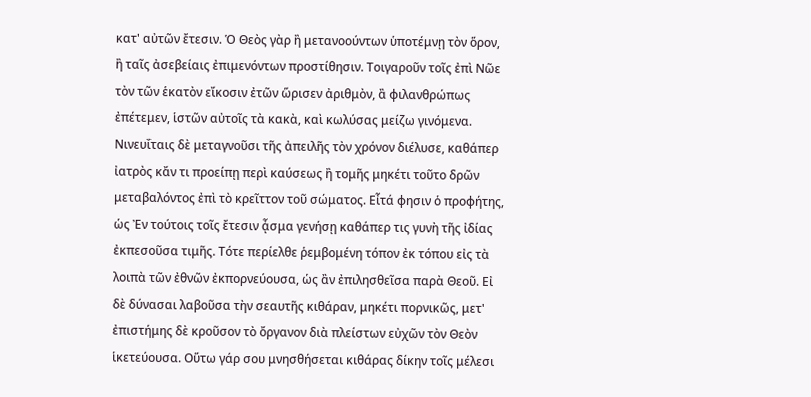κατ' αὐτῶν ἔτεσιν. Ὁ Θεὸς γὰρ ἢ μετανοούντων ὑποτέμνῃ τὸν ὅρον, ἢ ταῖς ἀσεβείαις ἐπιμενόντων προστίθησιν. Τοιγαροῦν τοῖς ἐπὶ Νῶε τὸν τῶν ἑκατὸν εἴκοσιν ἐτῶν ὥρισεν ἀριθμὸν, ἂ φιλανθρώπως ἐπέτεμεν, ἱστῶν αὐτοῖς τὰ κακὰ, καὶ κωλύσας μείζω γινόμενα. Νινευΐταις δὲ μεταγνοῦσι τῆς ἀπειλῆς τὸν χρόνον διέλυσε, καθάπερ ἰατρὸς κἄν τι προείπῃ περὶ καύσεως ἢ τομῆς μηκέτι τοῦτο δρῶν μεταβαλόντος ἐπὶ τὸ κρεῖττον τοῦ σώματος. Εἶτά φησιν ὁ προφήτης, ὡς Ἐν τούτοις τοῖς ἔτεσιν ᾆσμα γενήσῃ καθάπερ τις γυνὴ τῆς ἰδίας ἐκπεσοῦσα τιμῆς. Τότε περίελθε ῥεμβομένη τόπον ἐκ τόπου εἰς τὰ λοιπὰ τῶν ἐθνῶν ἐκπορνεύουσα, ὡς ἂν ἐπιλησθεῖσα παρὰ Θεοῦ. Εἰ δὲ δύνασαι λαβοῦσα τὴν σεαυτῆς κιθάραν, μηκέτι πορνικῶς, μετ' ἐπιστήμης δὲ κροῦσον τὸ ὄργανον διὰ πλείστων εὐχῶν τὸν Θεὸν ἱκετεύουσα. Οὕτω γάρ σου μνησθήσεται κιθάρας δίκην τοῖς μέλεσι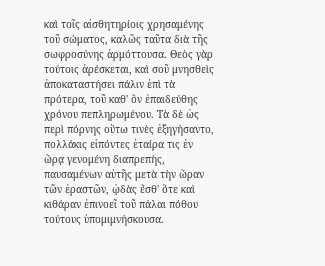καὶ τοῖς αἰσθητηρίοις χρησαμένης τοῦ σώματος, καλῶς ταῦτα διὰ τῆς σωφροσύνης ἁρμόττουσα. Θεὸς γὰρ τούτοις ἀρέσκεται, καὶ σοῦ μνησθεὶς ἀποκαταστήσει πάλιν ἐπὶ τὰ πρότερα, τοῦ καθ' ὃν ἐπαιδεύθης χρόνου πεπληρωμένου. Τὰ δὲ ὡς περὶ πόρνης οὕτω τινὲς ἐξηγήσαντο, πολλάκις εἰπόντες ἑταίρα τις ἐν ὥρᾳ γενομένη διαπρεπὴς, παυσαμένων αὐτῆς μετὰ τὴν ὥραν τῶν ἐραστῶν, ᾠδὰς ἔσθ' ὅτε καὶ κιθάραν ἐπινοεῖ τοῦ πάλαι πόθου τούτους ὑπομιμνήσκουσα.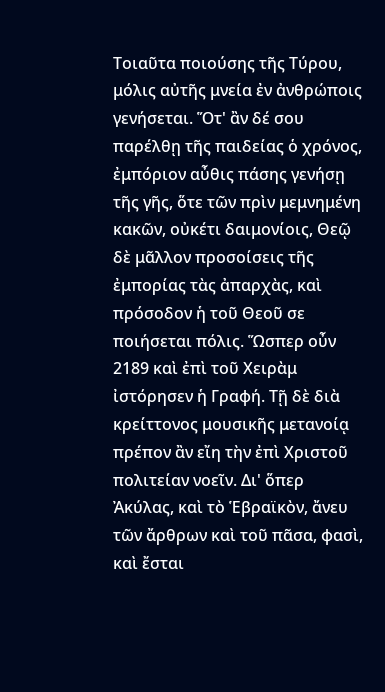Τοιαῦτα ποιούσης τῆς Τύρου, μόλις αὐτῆς μνεία ἐν ἀνθρώποις γενήσεται. Ὅτ' ἂν δέ σου παρέλθῃ τῆς παιδείας ὁ χρόνος, ἐμπόριον αὖθις πάσης γενήσῃ τῆς γῆς, ὅτε τῶν πρὶν μεμνημένη κακῶν, οὐκέτι δαιμονίοις, Θεῷ δὲ μᾶλλον προσοίσεις τῆς ἐμπορίας τὰς ἀπαρχὰς, καὶ πρόσοδον ἡ τοῦ Θεοῦ σε ποιήσεται πόλις. Ὥσπερ οὖν 2189 καὶ ἐπὶ τοῦ Χειρὰμ ἰστόρησεν ἡ Γραφή. Τῇ δὲ διὰ κρείττονος μουσικῆς μετανοίᾳ πρέπον ἂν εἴη τὴν ἐπὶ Χριστοῦ πολιτείαν νοεῖν. Δι' ὅπερ Ἀκύλας, καὶ τὸ Ἑβραϊκὸν, ἄνευ τῶν ἄρθρων καὶ τοῦ πᾶσα, φασὶ, καὶ ἔσται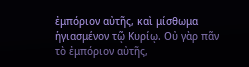ἐμπόριον αὐτῆς, καὶ μίσθωμα ἡγιασμένον τῷ Κυρίῳ. Οὐ γὰρ πᾶν τὸ ἐμπόριον αὐτῆς,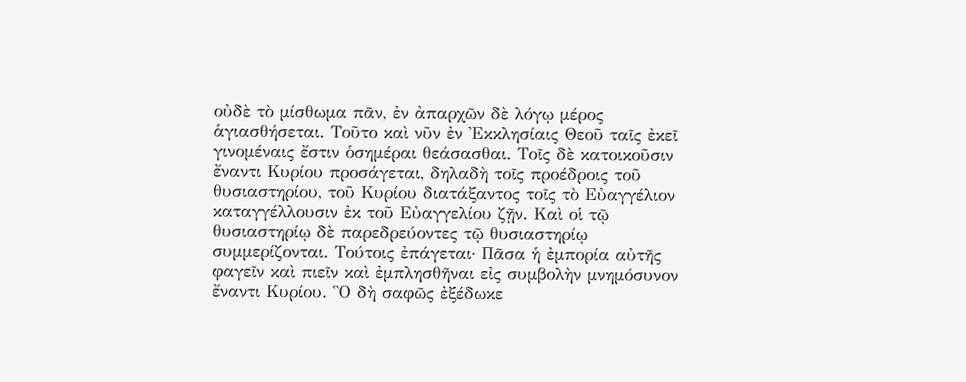οὐδὲ τὸ μίσθωμα πᾶν, ἐν ἀπαρχῶν δὲ λόγῳ μέρος ἁγιασθήσεται. Τοῦτο καὶ νῦν ἐν Ἐκκλησίαις Θεοῦ ταῖς ἐκεῖ γινομέναις ἔστιν ὁσημέραι θεάσασθαι. Τοῖς δὲ κατοικοῦσιν ἔναντι Κυρίου προσάγεται, δηλαδὴ τοῖς προέδροις τοῦ θυσιαστηρίου, τοῦ Κυρίου διατάξαντος τοῖς τὸ Εὐαγγέλιον καταγγέλλουσιν ἐκ τοῦ Εὐαγγελίου ζῇν. Καὶ οἱ τῷ θυσιαστηρίῳ δὲ παρεδρεύοντες τῷ θυσιαστηρίῳ συμμερίζονται. Τούτοις ἐπάγεται· Πᾶσα ἡ ἐμπορία αὐτῆς φαγεῖν καὶ πιεῖν καὶ ἐμπλησθῆναι εἰς συμβολὴν μνημόσυνον ἔναντι Κυρίου. Ὃ δὴ σαφῶς ἐξέδωκε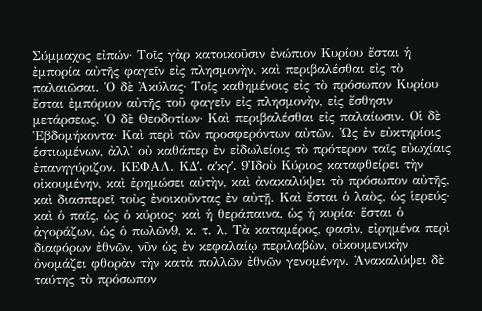Σύμμαχος εἰπών· Τοῖς γὰρ κατοικοῦσιν ἐνώπιον Κυρίου ἔσται ἡ ἐμπορία αὐτῆς φαγεῖν εἰς πλησμονὴν, καὶ περιβαλέσθαι εἰς τὸ παλαιῶσαι. Ὁ δὲ Ἀκύλας· Τοῖς καθημένοις εἰς τὸ πρόσωπον Κυρίου ἕσται ἐμπόριον αὐτῆς τοῦ φαγεῖν εἰς πλησμονὴν, εἰς ἔσθησιν μετάρσεως. Ὁ δὲ Θεοδοτίων· Καὶ περιβαλέσθαι εἰς παλαίωσιν. Οἱ δὲ Ἑβδομήκοντα· Καὶ περὶ τῶν προσφερόντων αὐτῶν. Ὡς ἐν εὐκτηρίοις ἑστιωμένων, ἀλλ' οὐ καθάπερ ἐν εἰδωλείοις τὸ πρότερον ταῖς εὐωχίαις ἐπανηγύριζον. ΚΕΦΑΛ. ΚΔʹ. αʹκγʹ. 9Ἰδοὺ Κύριος καταφθείρει τὴν οἰκουμένην, καὶ ἐρημώσει αὐτὴν, καὶ ἀνακαλύψει τὸ πρόσωπον αὐτῆς, καὶ διασπερεῖ τοὺς ἐνοικοῦντας ἐν αὐτῇ. Καὶ ἔσται ὁ λαὸς, ὡς ἱερεύς· καὶ ὁ παῖς, ὡς ὁ κύριος· καὶ ἡ θεράπαινα, ὡς ἡ κυρία· ἕσται ὁ ἀγοράζων, ὡς ὁ πωλῶν9, κ. τ. λ. Τὰ καταμέρος, φασὶν, εἰρημένα περὶ διαφόρων ἐθνῶν, νῦν ὡς ἐν κεφαλαίῳ περιλαβὼν, οἰκουμενικὴν ὀνομάζει φθορὰν τὴν κατὰ πολλῶν ἐθνῶν γενομένην. Ἀνακαλύψει δὲ ταύτης τὸ πρόσωπον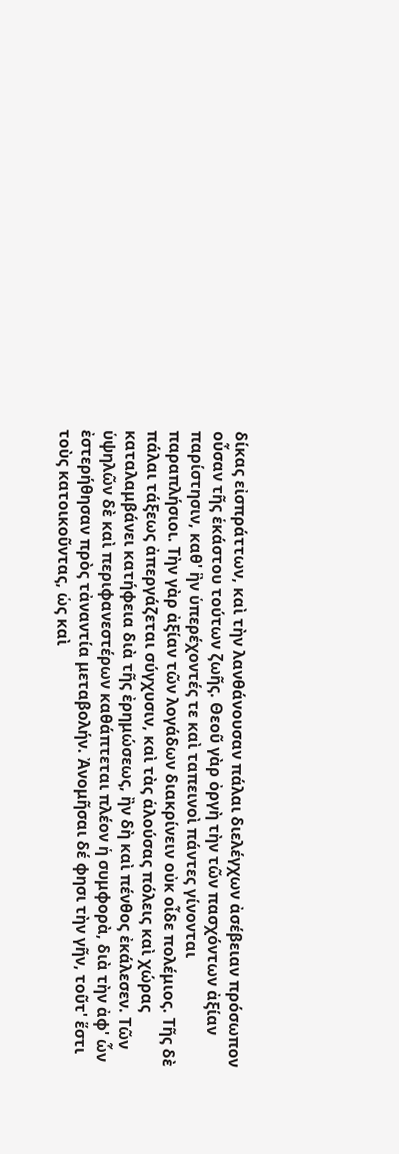δίκας εἰσπράττων, καὶ τὴν λανθάνουσαν πάλαι διελέγχων ἀσέβειαν πρόσωπον οὖσαν τῆς ἑκάστου τούτων ζωῆς. Θεοῦ γὰρ ὀργὴ τὴν τῶν πασχόντων ἀξίαν παρίστησιν, καθ' ἣν ὑπερέχοντές τε καὶ ταπεινοὶ πάντες γίνονται παραπλήσιοι. Τὴν γὰρ ἀξίαν τῶν λογάδων διακρίνειν οὐκ οἶδε πολέμιος. Τῆς δὲ πάλαι τάξεως ἀπεργάζεται σύγχυσιν, καὶ τὰς ἁλούσας πόλεις καὶ χώρας καταλαμβάνει κατήφεια διὰ τῆς ἐρημώσεως, ἢν δὴ καὶ πένθος ἐκάλεσεν. Τῶν ὑψηλῶν δὲ καὶ περιφανεστέρων καθάπτεται πλέον ἡ συμφορὰ, διὰ τὴν ἀφ' ὧν ἐστερήθησαν πρὸς τἀναντία μεταβολήν. Ἀνομῆσαι δέ φησι τὴν γῆν, τοῦτ' ἕστι τοὺς κατοικοῦντας, ὡς καὶ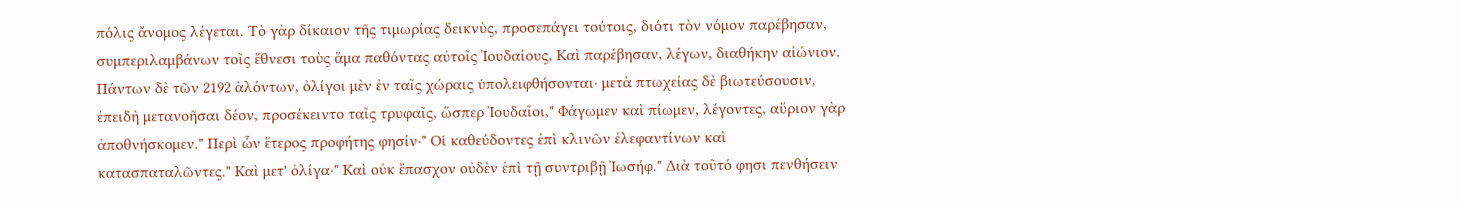πόλις ἄνομος λέγεται. Τὸ γὰρ δίκαιον τῆς τιμωρίας δεικνὺς, προσεπάγει τούτοις, διότι τὸν νόμον παρέβησαν, συμπεριλαμβάνων τοῖς ἔθνεσι τοὺς ἅμα παθόντας αὐτοῖς Ἰουδαίους, Καὶ παρέβησαν, λέγων, διαθήκην αἰώνιον. Πάντων δὲ τῶν 2192 ἁλόντων, ὀλίγοι μὲν ἐν ταῖς χώραις ὑπολειφθήσονται· μετὰ πτωχείας δὲ βιωτεύσουσιν, ἐπειδὴ μετανοῆσαι δέον, προσέκειντο ταῖς τρυφαῖς, ὥσπερ Ἰουδαῖοι," Φάγωμεν καὶ πίωμεν, λέγοντες, αὕριον γὰρ ἀποθνήσκομεν." Περὶ ὧν ἕτερος προφήτης φησίν·" Οἱ καθεύδοντες ἐπὶ κλινῶν ἐλεφαντίνων καὶ κατασπαταλῶντες." Καὶ μετ' ὀλίγα·" Καὶ οὐκ ἔπασχον οὐδὲν ἑπὶ τῇ συντριβῇ Ἰωσήφ." Διὰ τοῦτό φησι πενθήσειν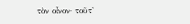τὸν οἶνον· τοῦτ'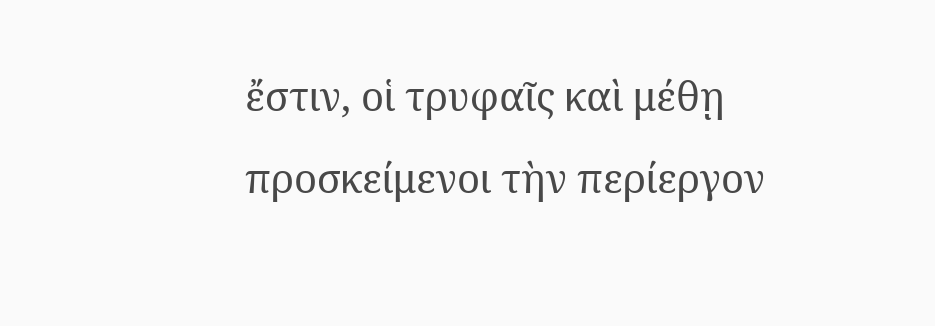ἔστιν, οἱ τρυφαῖς καὶ μέθῃ προσκείμενοι τὴν περίεργον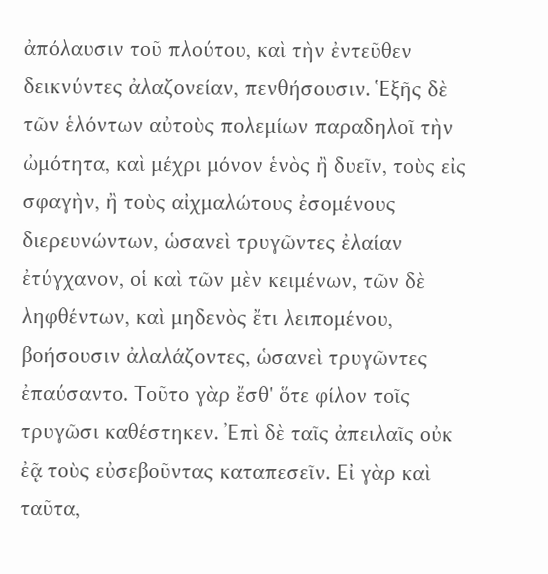ἀπόλαυσιν τοῦ πλούτου, καὶ τὴν ἐντεῦθεν δεικνύντες ἀλαζονείαν, πενθήσουσιν. Ἑξῆς δὲ τῶν ἑλόντων αὐτοὺς πολεμίων παραδηλοῖ τὴν ὠμότητα, καὶ μέχρι μόνον ἑνὸς ἢ δυεῖν, τοὺς εἰς σφαγὴν, ἢ τοὺς αἰχμαλώτους ἐσομένους διερευνώντων, ὡσανεὶ τρυγῶντες ἐλαίαν ἐτύγχανον, οἱ καὶ τῶν μὲν κειμένων, τῶν δὲ ληφθέντων, καὶ μηδενὸς ἔτι λειπομένου, βοήσουσιν ἀλαλάζοντες, ὡσανεὶ τρυγῶντες ἐπαύσαντο. Τοῦτο γὰρ ἔσθ' ὅτε φίλον τοῖς τρυγῶσι καθέστηκεν. Ἐπὶ δὲ ταῖς ἀπειλαῖς οὐκ ἐᾷ τοὺς εὐσεβοῦντας καταπεσεῖν. Εἰ γὰρ καὶ ταῦτα,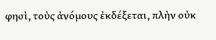φησὶ, τοὺς ἀνόμους ἐκδέξεται, πλὴν οὐκ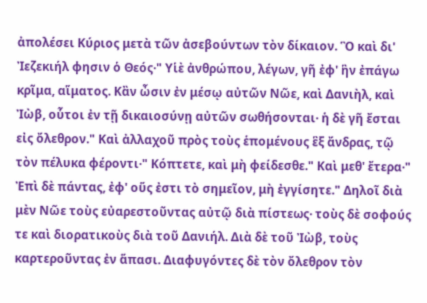ἀπολέσει Κύριος μετὰ τῶν ἀσεβούντων τὸν δίκαιον. Ὃ καὶ δι' Ἰεζεκιήλ φησιν ὁ Θεός·" Υἱὲ ἀνθρώπου, λέγων, γῆ ἐφ' ἣν ἐπάγω κρῖμα, αἵματος. Κἂν ὦσιν ἐν μέσῳ αὐτῶν Νῶε, καὶ Δανιὴλ, καὶ Ἰὼβ, οὗτοι ἐν τῇ δικαιοσύνῃ αὐτῶν σωθήσονται· ἡ δὲ γῆ ἔσται εἰς ὄλεθρον." Καὶ ἀλλαχοῦ πρὸς τοὺς ἑπομένους ἓξ ἄνδρας, τῷ τὸν πέλυκα φέροντι·" Κόπτετε, καὶ μὴ φείδεσθε." Καὶ μεθ' ἔτερα·" Ἐπὶ δὲ πάντας, ἐφ' οὕς ἐστι τὸ σημεῖον, μὴ ἐγγίσητε." Δηλοῖ διὰ μὲν Νῶε τοὺς εὐαρεστοῦντας αὐτῷ διὰ πίστεως· τοὺς δὲ σοφούς τε καὶ διορατικοὺς διὰ τοῦ Δανιήλ. Διὰ δὲ τοῦ Ἰὼβ, τοὺς καρτεροῦντας ἐν ἅπασι. Διαφυγόντες δὲ τὸν ὄλεθρον τὸν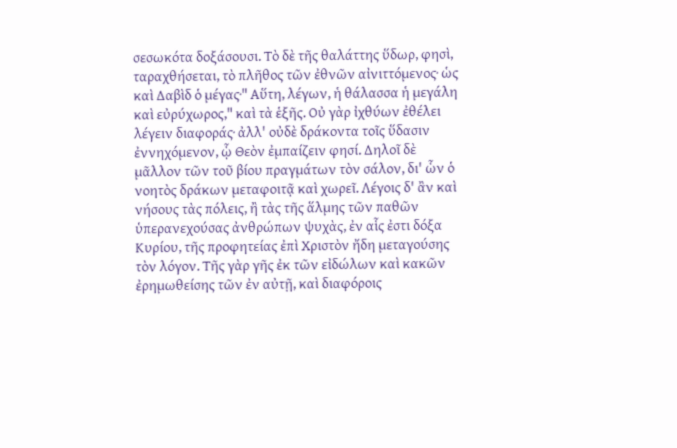σεσωκότα δοξάσουσι. Τὸ δὲ τῆς θαλάττης ὕδωρ, φησὶ, ταραχθήσεται, τὸ πλῆθος τῶν ἐθνῶν αἰνιττόμενος· ὡς καὶ Δαβὶδ ὁ μέγας·" Αὕτη, λέγων, ἡ θάλασσα ἡ μεγάλη καὶ εὐρύχωρος," καὶ τὰ ἑξῆς. Οὐ γὰρ ἰχθύων ἐθέλει λέγειν διαφοράς· ἀλλ' οὐδὲ δράκοντα τοῖς ὕδασιν ἐννηχόμενον, ᾧ Θεὸν ἐμπαίζειν φησί. Δηλοῖ δὲ μᾶλλον τῶν τοῦ βίου πραγμάτων τὸν σάλον, δι' ὧν ὁ νοητὸς δράκων μεταφοιτᾷ καὶ χωρεῖ. Λέγοις δ' ἂν καὶ νήσους τὰς πόλεις, ἢ τὰς τῆς ἅλμης τῶν παθῶν ὑπερανεχούσας ἀνθρώπων ψυχὰς, ἐν αἷς ἐστι δόξα Κυρίου, τῆς προφητείας ἐπὶ Χριστὸν ἤδη μεταγούσης τὸν λόγον. Τῆς γὰρ γῆς ἐκ τῶν εἰδώλων καὶ κακῶν ἐρημωθείσης τῶν ἐν αὐτῇ, καὶ διαφόροις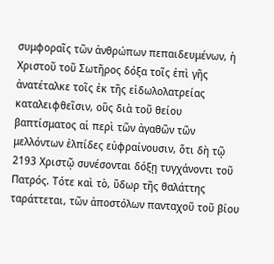συμφοραῖς τῶν ἀνθρώπων πεπαιδευμένων, ἡ Χριστοῦ τοῦ Σωτῆρος δόξα τοῖς ἐπὶ γῆς ἀνατέταλκε τοῖς ἐκ τῆς εἰδωλολατρείας καταλειφθεῖσιν, οὓς διὰ τοῦ θείου βαπτίσματος αἱ περὶ τῶν ἀγαθῶν τῶν μελλόντων ἐλπίδες εὐφραίνουσιν, ὅτι δὴ τῷ 2193 Χριστῷ συνέσονται δόξῃ τυγχάνοντι τοῦ Πατρός. Τότε καὶ τὸ, ὕδωρ τῆς θαλάττης ταράττεται, τῶν ἀποστόλων πανταχοῦ τοῦ βίου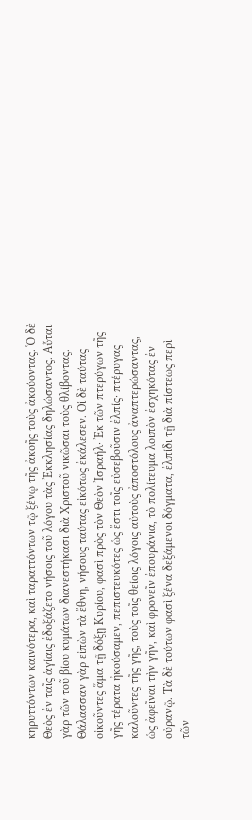κηρυττόντων καινότερα, καὶ ταραττόντων τῷ ξένῳ τῆς ἀκοῆς τοὺς ἀκούοντας. Ὁ δὲ Θεὸς ἐν ταῖς ἁγίαις ἐδοξάζετο νήσοις τοῦ λόγου τὰς Ἐκκλησίας δηλώσαντος. Αὗται γὰρ τῶν τοῦ βίου κυμάτων διανεστήκασι διὰ Χριστοῦ νικῶσαι τοὺς θλίβοντας. Θάλασσαν γὰρ εἰπὼν τὰ ἔθνη, νήσους ταύτας εἰκότως ἐκάλεσεν. Οἱ δὲ ταύτας οἰκοῦντες ἅμα τῇ δόξῃ Κυρίου, φασὶ πρὸς τὸν Θεὸν Ἰσραήλ· Ἐκ τῶν πτερύγων τῆς γῆς τέρατα ἠκούσαμεν, πεπιστευκότες ὡς ἔστι τοῖς εὐσεβοῦσιν ἐλπίς· πτέρυγας καλοῦντες τῆς γῆς, τοὺς τοῖς θείοις λόγοις αὐτοὺς ἀποστόλους ἀναπτερώσαντας, ὡς ἀφεῖναι τὴν γῆν, καὶ φρονεῖν ἐπουράνια, τὸ πολίτευμα λοιπὸν ἐσχηκότας ἐν οὐρανῷ. Τὰ δὲ τούτων φασὶ ξένα δεξάμενοι δόγματα, ἐλπίδι τῇ διὰ πίστεως περὶ τῶν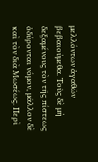μελλόντων ἀγαθῶν βεβαιούμεθα. Τοὺς δὲ μὴ δεξαμένους τὸν τῆς πίστεως ὀδύρονται νόμον, μᾶλλον δὲ καὶ τὸν διὰ Μωσέως. Περὶ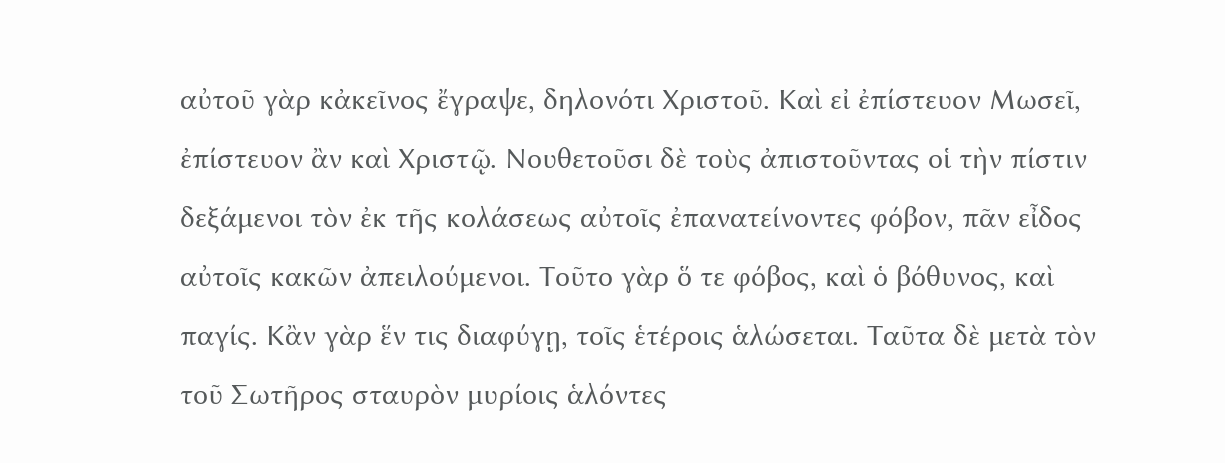αὐτοῦ γὰρ κἀκεῖνος ἔγραψε, δηλονότι Χριστοῦ. Καὶ εἰ ἐπίστευον Μωσεῖ, ἐπίστευον ἂν καὶ Χριστῷ. Νουθετοῦσι δὲ τοὺς ἀπιστοῦντας οἱ τὴν πίστιν δεξάμενοι τὸν ἐκ τῆς κολάσεως αὐτοῖς ἐπανατείνοντες φόβον, πᾶν εἶδος αὐτοῖς κακῶν ἀπειλούμενοι. Τοῦτο γὰρ ὅ τε φόβος, καὶ ὁ βόθυνος, καὶ παγίς. Κἂν γὰρ ἕν τις διαφύγῃ, τοῖς ἑτέροις ἁλώσεται. Ταῦτα δὲ μετὰ τὸν τοῦ Σωτῆρος σταυρὸν μυρίοις ἁλόντες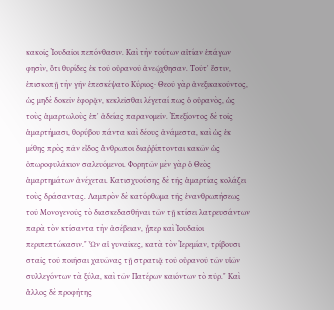κακοῖς Ἰουδαῖοι πεπόνθασιν. Καὶ τὴν τούτων αἰτίαν ἐπάγων φησὶν, ὅτι θυρίδες ἐκ τοῦ οὐρανοῦ ἀνεῴχθησαν. Τοῦτ' ἔστιν, ἐπισκοπῇ τὴν γῆν ἐπεσκέψατο Κύριος· Θεοῦ γὰρ ἀνεξικακοῦντος, ὡς μηδὲ δοκεῖν ἐφορᾷν, κεκλεῖσθαι λέγεταί πως ὁ οὐρανὸς, ὡς τοὺς ἁμαρτωλοὺς ἐπ' ἀδείας παρανομεῖν. Ἐπεξίοντος δὲ τοῖς ἁμαρτήμασι, θορύβου πάντα καὶ δέους ἀνάμεστα, καὶ ὡς ἐκ μέθης πρὸς πᾶν εἶδος ἄνθρωποι διαῤῥίπτονται κακῶν ὡς ὀπωροφυλάκιον σαλευόμενοι. Φορητῶν μὲν γὰρ ὁ Θεὸς ἁμαρτημάτων ἀνέχεται. Κατισχυούσης δὲ τῆς ἁμαρτίας κολάζει τοὺς δράσαντας. Λαμπρὸν δὲ κατόρθωμα τῆς ἐνανθρωπήσεως τοῦ Μονογενοῦς τὸ διασκεδασθῆναι τῶν τῇ κτίσει λατρευσάντων παρὰ τὸν κτίσαντα τὴν ἀσέβειαν, ᾗπερ καὶ Ἰουδαῖοι περιπεπτώκασιν." Ὧν αἱ γυναῖκες, κατὰ τὸν Ἱερεμίαν, τρίβουσι σταῖς τοῦ ποιῆσαι χαυῶνας τῇ στρατιᾷ τοῦ οὐρανοῦ τῶν υἱῶν συλλεγόντων τὰ ξύλα, καὶ τῶν Πατέρων καιόντων τὸ πῦρ." Καὶ ἄλλος δὲ προφήτης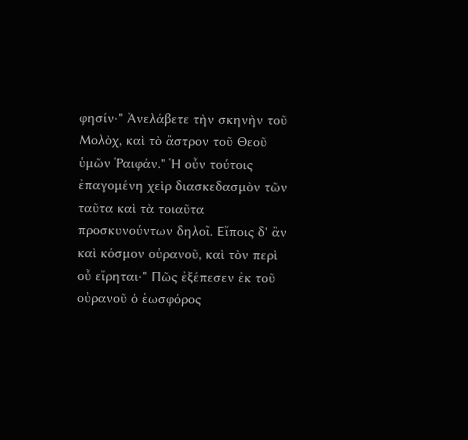φησίν·" Ἀνελάβετε τὴν σκηνὴν τοῦ Μολὸχ, καὶ τὸ ἄστρον τοῦ Θεοῦ ὑμῶν Ῥαιφάν." Ἡ οὖν τούτοις ἐπαγομένη χεὶρ διασκεδασμὸν τῶν ταῦτα καὶ τὰ τοιαῦτα προσκυνούντων δηλοῖ. Εἴποις δ' ἂν καὶ κόσμον οὐρανοῦ, καὶ τὸν περὶ οὖ εἴρηται·" Πῶς ἐξέπεσεν ἐκ τοῦ οὐρανοῦ ὁ ἑωσφόρος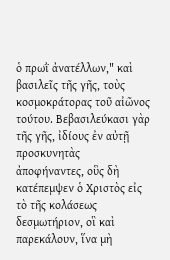ὁ πρωῒ ἀνατέλλων," καὶ βασιλεῖς τῆς γῆς, τοὺς κοσμοκράτορας τοῦ αἰῶνος τούτου. Βεβασιλεύκασι γὰρ τῆς γῆς, ἰδίους ἐν αὐτῇ προσκυνητὰς ἀποφήναντες, οὓς δὴ κατέπεμψεν ὁ Χριστὸς εἰς τὸ τῆς κολάσεως δεσμωτήριον, οἳ καὶ παρεκάλουν, ἵνα μὴ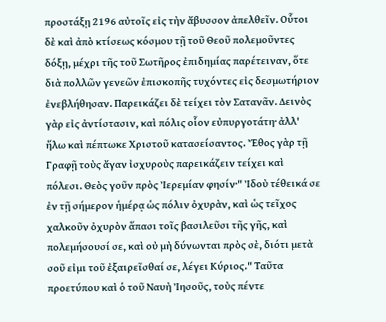προστάξῃ 2196 αὐτοῖς εἰς τὴν ἄβυσσον ἀπελθεῖν. Οὗτοι δὲ καὶ ἀπὸ κτίσεως κόσμου τῇ τοῦ Θεοῦ πολεμοῦντες δόξῃ, μέχρι τῆς τοῦ Σωτῆρος ἐπιδημίας παρέτειναν, ὅτε διὰ πολλῶν γενεῶν ἐπισκοπῆς τυχόντες εἰς δεσμωτήριον ἐνεβλήθησαν. Παρεικάζει δὲ τείχει τὸν Σατανᾶν. Δεινὸς γὰρ εἰς ἀντίστασιν, καὶ πόλις οἷον εὐπυργοτάτη· ἀλλ' ἥλω καὶ πέπτωκε Χριστοῦ κατασείσαντος. Ἔθος γὰρ τῇ Γραφῇ τοὺς ἄγαν ἰσχυροὺς παρεικάζειν τείχει καὶ πόλεσι. Θεὸς γοῦν πρὸς Ἰερεμίαν φησίν·" Ἰδοὺ τέθεικά σε ἐν τῇ σήμερον ἡμέρᾳ ὡς πόλιν ὀχυρὰν, καὶ ὡς τεῖχος χαλκοῦν ὀχυρὸν ἅπασι τοῖς βασιλεῦσι τῆς γῆς, καὶ πολεμήσουσί σε, καὶ οὐ μὴ δύνωνται πρὸς σὲ, διότι μετὰ σοῦ εἰμι τοῦ ἐξαιρεῖσθαί σε, λέγει Κύριος." Ταῦτα προετύπου καὶ ὁ τοῦ Ναυὴ Ἰησοῦς, τοὺς πέντε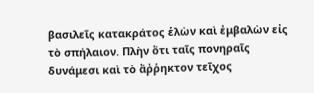βασιλεῖς κατακράτος ἑλὼν καὶ ἐμβαλὼν εἰς τὸ σπήλαιον. Πλὴν ὅτι ταῖς πονηραῖς δυνάμεσι καὶ τὸ ἄῤῥηκτον τεῖχος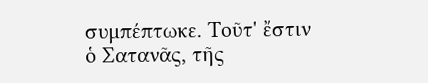συμπέπτωκε. Τοῦτ' ἔστιν ὁ Σατανᾶς, τῆς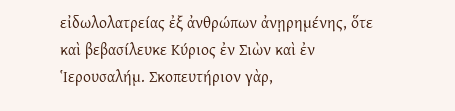εἰδωλολατρείας ἐξ ἀνθρώπων ἀνῃρημένης, ὅτε καὶ βεβασίλευκε Κύριος ἐν Σιὼν καὶ ἐν Ἱερουσαλήμ. Σκοπευτήριον γὰρ,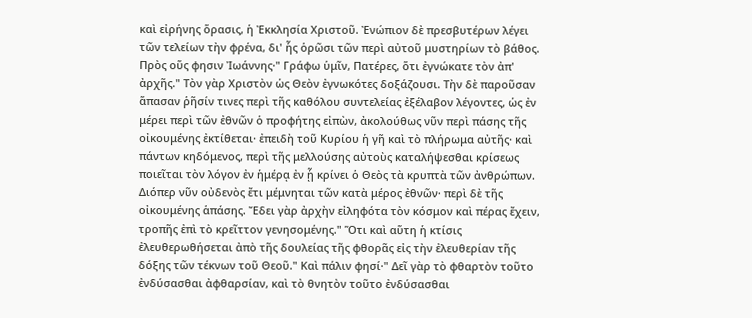καὶ εἰρήνης ὅρασις, ἡ Ἐκκλησία Χριστοῦ. Ἐνώπιον δὲ πρεσβυτέρων λέγει τῶν τελείων τὴν φρένα, δι' ἧς ὁρῶσι τῶν περὶ αὐτοῦ μυστηρίων τὸ βάθος. Πρὸς οὕς φησιν Ἰωάννης·" Γράφω ὑμῖν, Πατέρες, ὅτι ἐγνώκατε τὸν ἀπ' ἀρχῆς." Τὸν γὰρ Χριστὸν ὡς Θεὸν ἐγνωκότες δοξάζουσι. Τὴν δὲ παροῦσαν ἅπασαν ῥῆσίν τινες περὶ τῆς καθόλου συντελείας ἐξέλαβον λέγοντες, ὡς ἐν μέρει περὶ τῶν ἐθνῶν ὁ προφήτης εἰπὼν, ἀκολούθως νῦν περὶ πάσης τῆς οἰκουμένης ἐκτίθεται· ἐπειδὴ τοῦ Κυρίου ἡ γῆ καὶ τὸ πλήρωμα αὐτῆς· καὶ πάντων κηδόμενος, περὶ τῆς μελλούσης αὐτοὺς καταλήψεσθαι κρίσεως ποιεῖται τὸν λόγον ἐν ἡμέρᾳ ἐν ᾗ κρίνει ὁ Θεὸς τὰ κρυπτὰ τῶν ἀνθρώπων. Διόπερ νῦν οὐδενὸς ἔτι μέμνηται τῶν κατὰ μέρος ἐθνῶν· περὶ δὲ τῆς οἰκουμένης ἁπάσης. Ἔδει γὰρ ἀρχὴν εἰληφότα τὸν κόσμον καὶ πέρας ἔχειν, τροπῆς ἐπὶ τὸ κρεῖττον γενησομένης." Ὅτι καὶ αὕτη ἡ κτίσις ἐλευθερωθήσεται ἀπὸ τῆς δουλείας τῆς φθορᾶς εἰς τὴν ἐλευθερίαν τῆς δόξης τῶν τέκνων τοῦ Θεοῦ." Καὶ πάλιν φησί·" Δεῖ γὰρ τὸ φθαρτὸν τοῦτο ἐνδύσασθαι ἀφθαρσίαν, καὶ τὸ θνητὸν τοῦτο ἐνδύσασθαι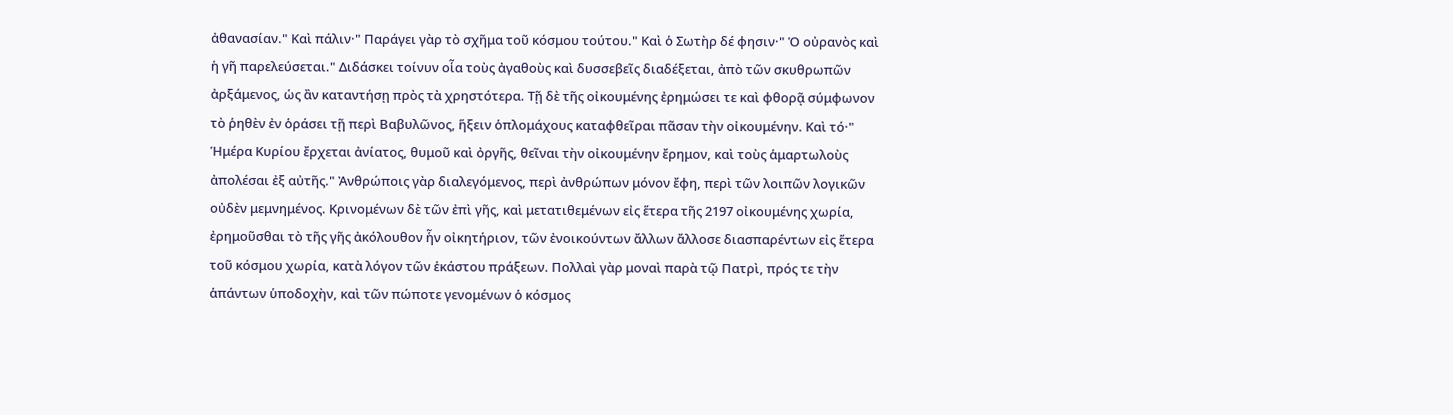ἀθανασίαν." Καὶ πάλιν·" Παράγει γὰρ τὸ σχῆμα τοῦ κόσμου τούτου." Καὶ ὁ Σωτὴρ δέ φησιν·" Ὁ οὐρανὸς καὶ ἡ γῆ παρελεύσεται." Διδάσκει τοίνυν οἷα τοὺς ἀγαθοὺς καὶ δυσσεβεῖς διαδέξεται, ἀπὸ τῶν σκυθρωπῶν ἀρξάμενος, ὡς ἂν καταντήσῃ πρὸς τὰ χρηστότερα. Τῇ δὲ τῆς οἰκουμένης ἐρημώσει τε καὶ φθορᾷ σύμφωνον τὸ ῥηθὲν ἐν ὁράσει τῇ περὶ Βαβυλῶνος, ἥξειν ὁπλομάχους καταφθεῖραι πᾶσαν τὴν οἰκουμένην. Καὶ τό·" Ἡμέρα Κυρίου ἔρχεται ἀνίατος, θυμοῦ καὶ ὀργῆς, θεῖναι τὴν οἰκουμένην ἔρημον, καὶ τοὺς ἁμαρτωλοὺς ἀπολέσαι ἐξ αὐτῆς." Ἀνθρώποις γὰρ διαλεγόμενος, περὶ ἀνθρώπων μόνον ἔφη, περὶ τῶν λοιπῶν λογικῶν οὐδὲν μεμνημένος. Κρινομένων δὲ τῶν ἐπὶ γῆς, καὶ μετατιθεμένων εἰς ἕτερα τῆς 2197 οἰκουμένης χωρία, ἐρημοῦσθαι τὸ τῆς γῆς ἀκόλουθον ἧν οἰκητήριον, τῶν ἐνοικούντων ἄλλων ἄλλοσε διασπαρέντων εἰς ἕτερα τοῦ κόσμου χωρία, κατὰ λόγον τῶν ἑκάστου πράξεων. Πολλαὶ γὰρ μοναὶ παρὰ τῷ Πατρὶ, πρός τε τὴν ἁπάντων ὑποδοχὴν, καὶ τῶν πώποτε γενομένων ὁ κόσμος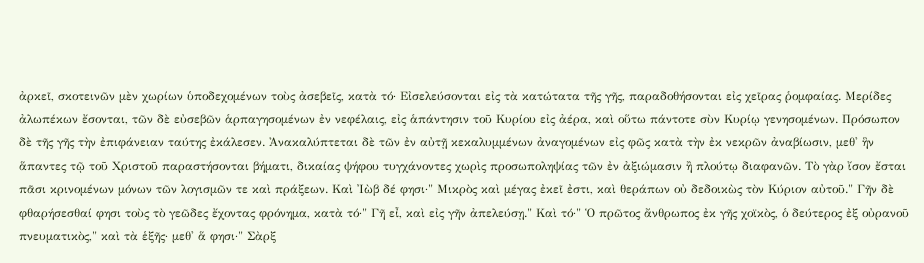ἀρκεῖ, σκοτεινῶν μὲν χωρίων ὑποδεχομένων τοὺς ἀσεβεῖς, κατὰ τό· Εἰσελεύσονται εἰς τὰ κατώτατα τῆς γῆς, παραδοθήσονται εἰς χεῖρας ῥομφαίας. Μερίδες ἀλωπέκων ἔσονται, τῶν δὲ εὐσεβῶν ἁρπαγησομένων ἐν νεφέλαις, εἰς ἁπάντησιν τοῦ Κυρίου εἰς ἀέρα, καὶ οὕτω πάντοτε σὺν Κυρίῳ γενησομένων. Πρόσωπον δὲ τῆς γῆς τὴν ἐπιφάνειαν ταύτης ἐκάλεσεν. Ἀνακαλύπτεται δὲ τῶν ἐν αὐτῇ κεκαλυμμένων ἀναγομένων εἰς φῶς κατὰ τὴν ἐκ νεκρῶν ἀναβίωσιν, μεθ' ἣν ἅπαντες τῷ τοῦ Χριστοῦ παραστήσονται βήματι, δικαίας ψήφου τυγχάνοντες χωρὶς προσωποληψίας τῶν ἐν ἀξιώμασιν ἢ πλούτῳ διαφανῶν. Τὸ γὰρ ἴσον ἔσται πᾶσι κρινομένων μόνων τῶν λογισμῶν τε καὶ πράξεων. Καὶ Ἰὼβ δέ φησι·" Μικρὸς καὶ μέγας ἐκεῖ ἐστι, καὶ θεράπων οὐ δεδοικὼς τὸν Κύριον αὐτοῦ." Γῆν δὲ φθαρήσεσθαί φησι τοὺς τὸ γεῶδες ἔχοντας φρόνημα, κατὰ τό·" Γῆ εἶ, καὶ εἰς γῆν ἀπελεύσῃ." Καὶ τό·" Ὁ πρῶτος ἄνθρωπος ἐκ γῆς χοϊκὸς, ὁ δεύτερος ἐξ οὐρανοῦ πνευματικὸς," καὶ τὰ ἑξῆς· μεθ' ἅ φησι·" Σὰρξ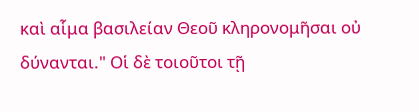καὶ αἷμα βασιλείαν Θεοῦ κληρονομῆσαι οὐ δύνανται." Οἱ δὲ τοιοῦτοι τῇ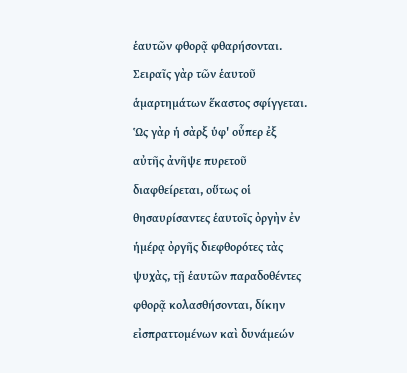ἑαυτῶν φθορᾷ φθαρήσονται. Σειραῖς γὰρ τῶν ἑαυτοῦ ἁμαρτημάτων ἕκαστος σφίγγεται. Ὡς γὰρ ἡ σὰρξ ὑφ' οὗπερ ἐξ αὐτῆς ἀνῆψε πυρετοῦ διαφθείρεται, οὕτως οἱ θησαυρίσαντες ἑαυτοῖς ὀργὴν ἐν ἡμέρᾳ ὀργῆς διεφθορότες τὰς ψυχὰς, τῇ ἑαυτῶν παραδοθέντες φθορᾷ κολασθήσονται, δίκην εἰσπραττομένων καὶ δυνάμεών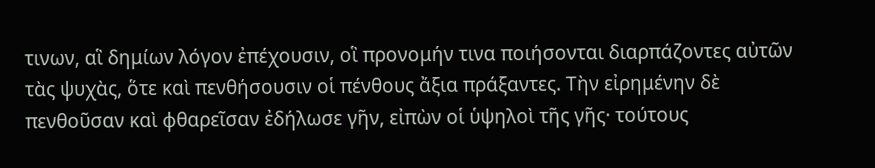τινων, αἳ δημίων λόγον ἐπέχουσιν, οἳ προνομήν τινα ποιήσονται διαρπάζοντες αὐτῶν τὰς ψυχὰς, ὅτε καὶ πενθήσουσιν οἱ πένθους ἄξια πράξαντες. Τὴν εἰρημένην δὲ πενθοῦσαν καὶ φθαρεῖσαν ἐδήλωσε γῆν, εἰπὼν οἱ ὑψηλοὶ τῆς γῆς· τούτους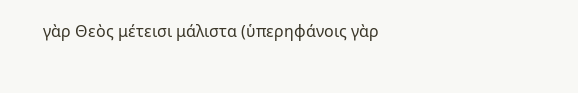γὰρ Θεὸς μέτεισι μάλιστα (ὑπερηφάνοις γὰρ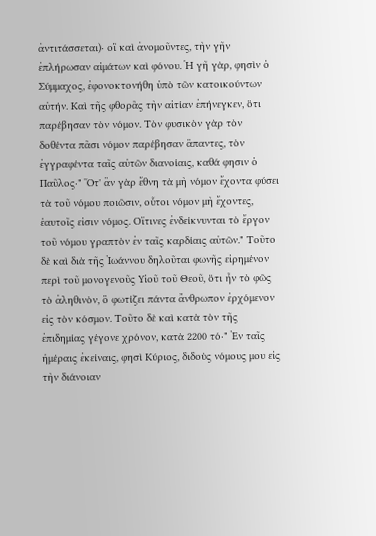ἀντιτάσσεται)· οἳ καὶ ἀνομοῦντες, τὴν γῆν ἐπλήρωσαν αἱμάτων καὶ φόνου. Ἡ γῆ γὰρ, φησὶν ὁ Σύμμαχος, ἐφονοκτονήθη ὑπὸ τῶν κατοικούντων αὐτήν. Καὶ τῆς φθορᾶς τὴν αἰτίαν ἐπήνεγκεν, ὅτι παρέβησαν τὸν νόμον. Τὸν φυσικὸν γὰρ τὸν δοθέντα πᾶσι νόμον παρέβησαν ἅπαντες, τὸν ἐγγραφέντα ταῖς αὐτῶν διανοίαις, καθά φησιν ὁ Παῦλος·" Ὅτ' ἂν γὰρ ἔθνη τὰ μὴ νόμον ἔχοντα φύσει τὰ τοῦ νόμου ποιῶσιν, οὗτοι νόμον μὴ ἔχοντες, ἑαυτοῖς εἰσιν νόμος. Οἵτινες ἐνδείκνυνται τὸ ἔργον τοῦ νόμου γραπτὸν ἐν ταῖς καρδίαις αὐτῶν." Τοῦτο δὲ καὶ διὰ τῆς Ἰωάννου δηλοῦται φωνῆς εἰρημένον περὶ τοῦ μονογενοῦς Υἱοῦ τοῦ Θεοῦ, ὅτι ἦν τὸ φῶς τὸ ἀληθινὸν, ὃ φωτίζει πάντα ἄνθρωπον ἐρχόμενον εἰς τὸν κόσμον. Τοῦτο δὲ καὶ κατὰ τὸν τῆς ἐπιδημίας γέγονε χρόνον, κατὰ 2200 τό·" Ἐν ταῖς ἡμέραις ἐκείναις, φησὶ Κύριος, διδοὺς νόμους μου εἰς τὴν διάνοιαν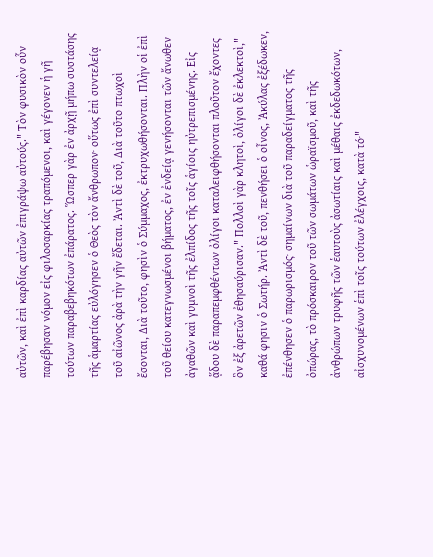αὐτῶν, καὶ ἐπὶ καρδίας αὐτῶν ἐπιγράψω αὐτούς." Τὸν φυσικὸν οὗν παρέβησαν νόμον εἰς φιλοσαρκίας τραπόμενοι, καὶ γέγονεν ἡ γῆ τούτων παραβεβηκότων ἐπάρατος. Ὥσπερ γὰρ ἐν ἀρχῇ μήπω συστάσης τῆς ἁμαρτίας εὐλόγησεν ὁ Θεὸς τὸν ἄνθρωπον· οὕτως ἐπὶ συντελείᾳ τοῦ αἰῶνος ἀρὰ τὴν γῆν ἔδεται. Ἀντὶ δὲ τοῦ, Διὰ τοῦτο πτωχοὶ ἔσονται, Διὰ τοῦτο, φησὶν ὁ Σύμμαχος, ἐκτρυχωθήσονται. Πλὴν οἱ ἐπὶ τοῦ θείου κατεγνωσμένοι βήματος, ἐν ἐνδείᾳ γενήσονται τῶν ἄνωθεν ἀγαθῶν καὶ γυμνοὶ τῆς ἐλπίδος τῆς τοῖς ἁγίοις ηὐτρεπισμένης. Εἰς ᾅδου δὲ παραπεμφθέντων ὀλίγοι καταλειφθήσονται πλοῦτον ἔχοντες ὃν ἐξ ἀρετῶν ἐθησαύρισαν." Πολλοὶ γὰρ κλητοὶ, ὀλίγοι δὲ ἐκλεκτοὶ," καθά φησιν ὁ Σωτήρ. Ἀντὶ δὲ τοῦ, πενθήσει ὁ οἶνος, Ἀκύλας ἐξέδωκεν, ἐπένθησεν ὁ παρωρισμός· σημαίνων διὰ τοῦ παραδείγματος τῆς ὀπώρας, τὸ πρόσκαιρον τοῦ τῶν σωμάτων ὡραϊσμοῦ, καὶ τῆς ἀνθρώπων τρυφῆς τῶν ἑαυτοὺς ἀσωτίαις καὶ μέθαις ἐκδεδωκότων, αἰσχυνομένων ἑπὶ τοῖς τούτων ἐλέγχοις, κατὰ τό·"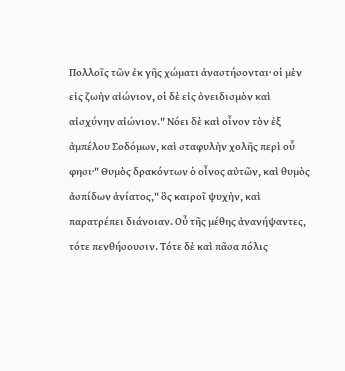Πολλοῖς τῶν ἐκ γῆς χώματι ἀναστήσονται· οἱ μὲν εἰς ζωὴν αἰώνιον, οἱ δὲ εἰς ὀνειδισμὸν καὶ αἰσχύνην αἰώνιον." Νόει δὲ καὶ οἶνον τὸν ἐξ ἀμπέλου Σοδόμων, καὶ σταφυλὴν χολῆς περὶ οὗ φησι·" Θυμὸς δρακόντων ὁ οἶνος αὐτῶν, καὶ θυμὸς ἀσπίδων ἀνίατος," ὃς καιροῖ ψυχὴν, καὶ παρατρέπει διάνοιαν. Οὖ τῆς μέθης ἀνανήψαντες, τότε πενθήσουσιν. Τότε δὲ καὶ πᾶσα πόλις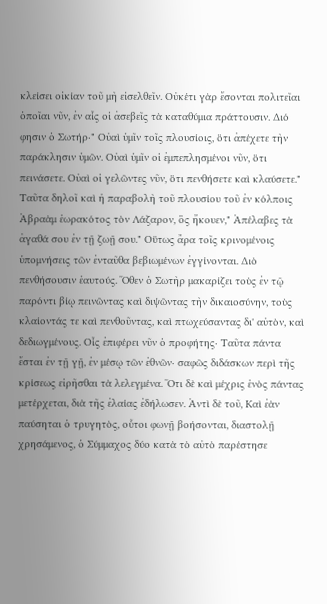κλείσει οἰκίαν τοῦ μὴ εἰσελθεῖν. Οὐκέτι γὰρ ἔσονται πολιτεῖαι ὁποῖαι νῦν, ἐν αἷς οἱ ἀσεβεῖς τὰ καταθύμια πράττουσιν. Διό φησιν ὁ Σωτήρ·" Οὐαὶ ὑμῖν τοῖς πλουσίοις, ὅτι ἀπέχετε τὴν παράκλησιν ὑμῶν. Οὐαὶ ὑμῖν οἱ ἐμπεπλησμένοι νῦν, ὅτι πεινάσετε. Οὐαὶ οἱ γελῶντες νῦν, ὅτι πενθήσετε καὶ κλαύσετε." Ταῦτα δηλοῖ καὶ ἡ παραβολὴ τοῦ πλουσίου τοῦ ἐν κόλποις Ἀβραὰμ ἑωρακότος τὸν Λάζαρον, ὃς ἤκουεν," Ἀπέλαβες τὰ ἀγαθά σου ἐν τῇ ζωῇ σου." Οὕτως ἄρα τοῖς κρινομένοις ὑπομνήσεις τῶν ἐνταῦθα βεβιωμένων ἐγγίνονται. Διὸ πενθήσουσιν ἑαυτούς. Ὅθεν ὁ Σωτὴρ μακαρίζει τοὺς ἐν τῷ παρόντι βίῳ πεινῶντας καὶ διψῶντας τὴν δικαιοσύνην, τοὺς κλαίοντάς τε καὶ πενθοῦντας, καὶ πτωχεύσαντας δι' αὐτὸν, καὶ δεδιωγμένους. Οἷς ἐπιφέρει νῦν ὁ προφήτης· Ταῦτα πάντα ἔσται ἐν τῇ γῇ, ἐν μέσῳ τῶν ἐθνῶν· σαφῶς διδάσκων περὶ τῆς κρίσεως εἰρῆσθαι τὰ λελεγμένα. Ὅτι δὲ καὶ μέχρις ἑνὸς πάντας μετέρχεται, διὰ τῆς ἐλαίας ἐδήλωσεν. Ἀντὶ δὲ τοῦ, Καὶ ἐὰν παύσηται ὁ τρυγητὸς, οὗτοι φωνῇ βοήσονται, διαστολῇ χρησάμενος, ὁ Σύμμαχος δύο κατὰ τὸ αὐτὸ παρέστησε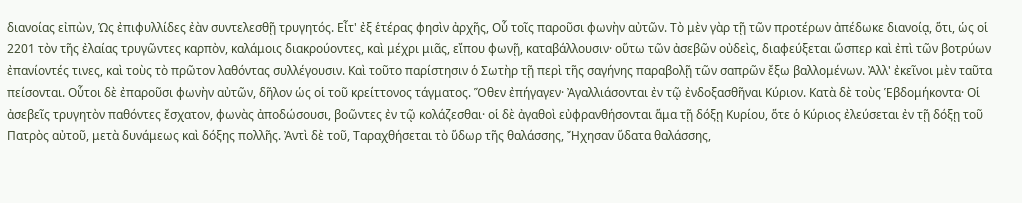διανοίας εἰπὼν, Ὡς ἐπιφυλλίδες ἐὰν συντελεσθῇ τρυγητός. Εἶτ' ἐξ ἑτέρας φησὶν ἀρχῆς, Οὗ τοῖς παροῦσι φωνὴν αὐτῶν. Τὸ μὲν γὰρ τῇ τῶν προτέρων ἀπέδωκε διανοίᾳ, ὅτι, ὡς οἱ 2201 τὸν τῆς ἐλαίας τρυγῶντες καρπὸν, καλάμοις διακρούοντες, καὶ μέχρι μιᾶς, εἴπου φωνῇ, καταβάλλουσιν· οὕτω τῶν ἀσεβῶν οὐδεὶς, διαφεύξεται ὥσπερ καὶ ἐπὶ τῶν βοτρύων ἐπανίοντές τινες, καὶ τοὺς τὸ πρῶτον λαθόντας συλλέγουσιν. Καὶ τοῦτο παρίστησιν ὁ Σωτὴρ τῇ περὶ τῆς σαγήνης παραβολῇ τῶν σαπρῶν ἔξω βαλλομένων. Ἀλλ' ἐκεῖνοι μὲν ταῦτα πείσονται. Οὗτοι δὲ ἐπαροῦσι φωνὴν αὐτῶν, δῆλον ὡς οἱ τοῦ κρείττονος τάγματος. Ὅθεν ἐπήγαγεν· Ἀγαλλιάσονται ἐν τῷ ἐνδοξασθῆναι Κύριον. Κατὰ δὲ τοὺς Ἑβδομήκοντα· Οἱ ἀσεβεῖς τρυγητὸν παθόντες ἔσχατον, φωνὰς ἀποδώσουσι, βοῶντες ἐν τῷ κολάζεσθαι· οἱ δὲ ἀγαθοὶ εὐφρανθήσονται ἅμα τῇ δόξῃ Κυρίου, ὅτε ὁ Κύριος ἐλεύσεται ἐν τῇ δόξῃ τοῦ Πατρὸς αὐτοῦ, μετὰ δυνάμεως καὶ δόξης πολλῆς. Ἀντὶ δὲ τοῦ, Ταραχθήσεται τὸ ὕδωρ τῆς θαλάσσης, Ἤχησαν ὕδατα θαλάσσης,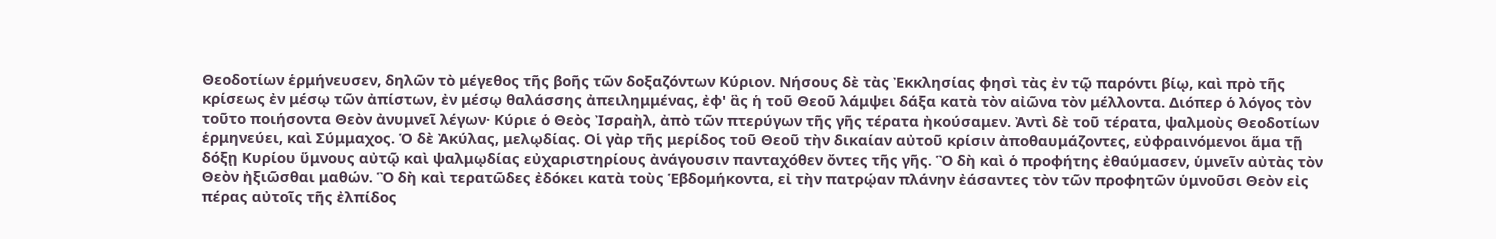Θεοδοτίων ἑρμήνευσεν, δηλῶν τὸ μέγεθος τῆς βοῆς τῶν δοξαζόντων Κύριον. Νήσους δὲ τὰς Ἐκκλησίας φησὶ τὰς ἐν τῷ παρόντι βίῳ, καὶ πρὸ τῆς κρίσεως ἐν μέσῳ τῶν ἀπίστων, ἐν μέσῳ θαλάσσης ἀπειλημμένας, ἐφ' ἃς ἡ τοῦ Θεοῦ λάμψει δάξα κατὰ τὸν αἰῶνα τὸν μέλλοντα. Διόπερ ὁ λόγος τὸν τοῦτο ποιήσοντα Θεὸν ἀνυμνεῖ λέγων· Κύριε ὁ Θεὸς Ἰσραὴλ, ἀπὸ τῶν πτερύγων τῆς γῆς τέρατα ἠκούσαμεν. Ἀντὶ δὲ τοῦ τέρατα, ψαλμοὺς Θεοδοτίων ἑρμηνεύει, καὶ Σύμμαχος. Ὁ δὲ Ἀκύλας, μελῳδίας. Οἱ γὰρ τῆς μερίδος τοῦ Θεοῦ τὴν δικαίαν αὐτοῦ κρίσιν ἀποθαυμάζοντες, εὐφραινόμενοι ἅμα τῇ δόξῃ Κυρίου ὕμνους αὐτῷ καὶ ψαλμῳδίας εὐχαριστηρίους ἀνάγουσιν πανταχόθεν ὄντες τῆς γῆς. Ὃ δὴ καὶ ὁ προφήτης ἐθαύμασεν, ὑμνεῖν αὐτὰς τὸν Θεὸν ἠξιῶσθαι μαθών. Ὃ δὴ καὶ τερατῶδες ἐδόκει κατὰ τοὺς Ἑβδομήκοντα, εἰ τὴν πατρῴαν πλάνην ἐάσαντες τὸν τῶν προφητῶν ὑμνοῦσι Θεὸν εἰς πέρας αὐτοῖς τῆς ἐλπίδος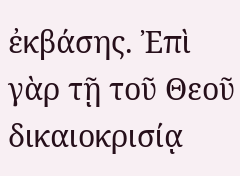ἐκβάσης. Ἐπὶ γὰρ τῇ τοῦ Θεοῦ δικαιοκρισίᾳ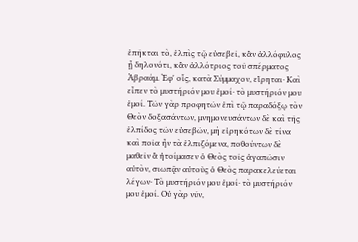ἐπῆκται τὸ, ἐλπὶς τῷ εὐσεβεῖ, κἂν ἀλλόφυλος ᾖ δηλονότι, κἂν ἀλλότριος τοῦ σπέρματος Ἀβραάμ. Ἐφ' οἷς, κατὰ Σύμμαχον, εἴρηται· Καὶ εἶπεν τὸ μυστήριόν μου ἐμοί· τὸ μυστήριόν μου ἐμοί. Τῶν γὰρ προφητῶν ἐπὶ τῷ παραδόξῳ τὸν Θεὸν δοξασάντων, μνημονευσάντων δὲ καὶ τῆς ἐλπίδος τῶν εὐσεβῶν, μὴ εἰρηκότων δὲ τίνα καὶ ποῖα ἦν τὰ ἐλπιζόμενα, ποθούντων δὲ μαθεῖν ἃ ἡτοίμασεν ὁ Θεὸς τοῖς ἀγαπῶσιν αὐτὸν, σιωπᾷν αὐτοὺς ὁ Θεὸς παρακελεύεται λέγων· Τὸ μυστήριόν μου ἐμοί· τὸ μυστήριόν μου ἐμοί. Οὐ γὰρ νῦν,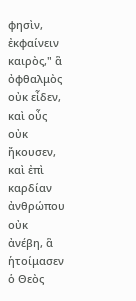φησὶν, ἐκφαίνειν καιρὸς," ἃ ὀφθαλμὸς οὐκ εἶδεν, καὶ οὖς οὐκ ἤκουσεν, καὶ ἐπὶ καρδίαν ἀνθρώπου οὐκ ἀνέβη, ἃ ἡτοίμασεν ὁ Θεὸς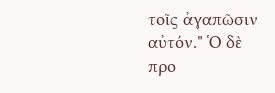τοῖς ἀγαπῶσιν αὐτόν." Ὁ δὲ προ